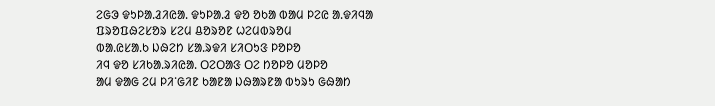ᱮᱜᱳ ᱫᱩᱞᱟ.ᱲᱤᱭᱟ. ᱫᱩᱞᱟ.ᱲ ᱫᱚ ᱚᱠᱟ ᱵᱟᱢ ᱞᱮᱭ ᱟ.ᱫᱤᱧᱟ
ᱯᱨᱚᱯᱷᱮᱥᱚᱨ ᱥᱮᱢ ᱪᱚᱨᱚᱱ ᱦᱮᱢᱵᱨᱚᱢ
ᱵᱟ.ᱭᱥᱟ.ᱠ ᱡᱷᱮᱴ ᱥᱟ.ᱨᱫᱤ ᱥᱤᱛᱩᱝ ᱞᱚᱞᱚ
ᱤᱧ ᱫᱚ ᱥᱤᱠᱟ.ᱨᱤᱭᱟ. ᱛᱮᱛᱟᱝ ᱛᱮ ᱴᱚᱞᱚ ᱢᱚᱞᱚ
ᱟᱢ ᱫᱟᱜ ᱮᱢ ᱞᱤᱸᱜᱤᱱ ᱠᱟᱱᱟ ᱡᱷᱟᱨᱱᱟ ᱵᱩᱨᱩ ᱜᱷᱟᱴ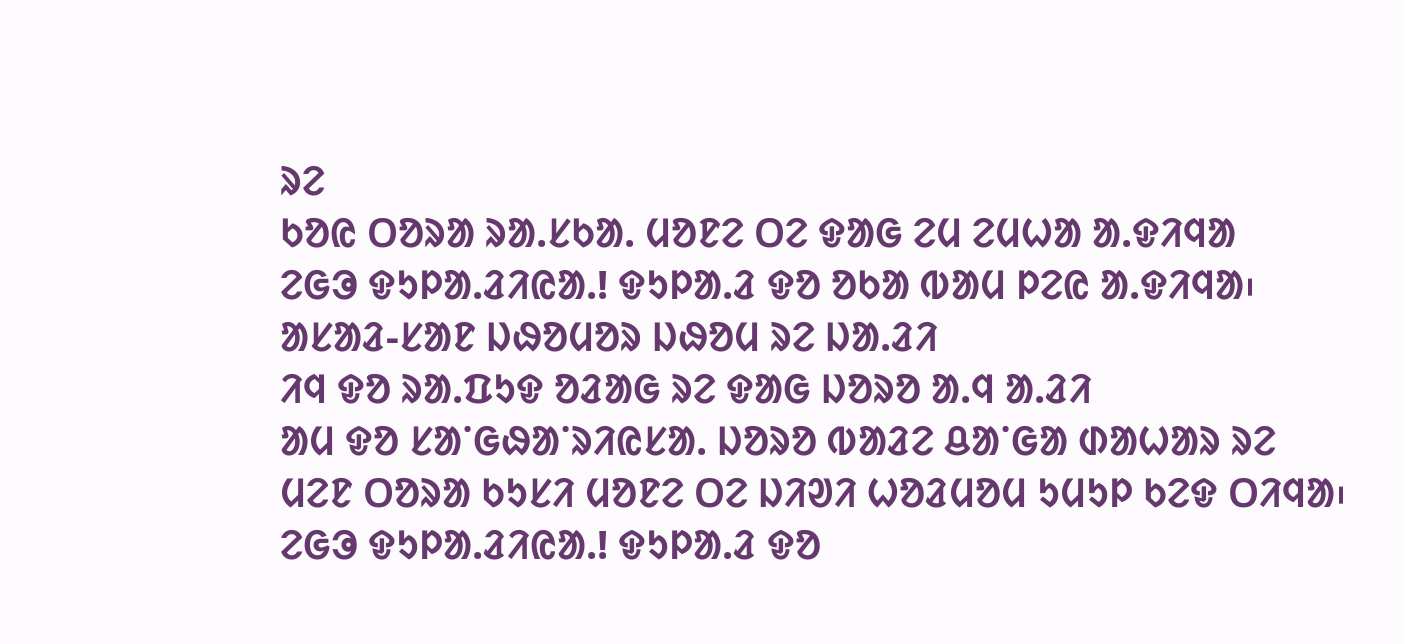ᱨᱮ
ᱠᱚᱭ ᱛᱚᱨᱟ ᱨᱟ.ᱥᱠᱟ. ᱢᱚᱱᱮ ᱛᱮ ᱫᱟᱜ ᱮᱢ ᱮᱢᱦᱟ ᱟ.ᱫᱤᱧᱟ
ᱮᱜᱳ ᱫᱩᱞᱟ.ᱲᱤᱭᱟ.! ᱫᱩᱞᱟ.ᱲ ᱫᱚ ᱚᱠᱟ ᱵᱟᱢ ᱞᱮᱭ ᱟ.ᱫᱤᱧᱟ᱾
ᱟᱥᱟᱲ-ᱥᱟᱱ ᱡᱷᱚᱢᱚᱨ ᱡᱷᱚᱢ ᱨᱮ ᱡᱟ.ᱲᱤ
ᱤᱧ ᱫᱚ ᱨᱟ.ᱯᱩᱫ ᱚᱲᱟᱜ ᱨᱮ ᱫᱟᱜ ᱡᱚᱨᱚ ᱟ.ᱧ ᱟ.ᱲᱤ
ᱟᱢ ᱫᱚ ᱥᱟᱸᱜᱷᱟᱸᱨᱤᱭᱥᱟ. ᱡᱚᱨᱚ ᱵᱟᱲᱮ ᱪᱟᱸᱜᱟ ᱰᱟᱦᱟᱨ ᱨᱮ
ᱢᱮᱱ ᱛᱚᱨᱟ ᱠᱩᱥᱤ ᱢᱚᱱᱮ ᱛᱮ ᱡᱤᱣᱤ ᱦᱚᱲᱢᱚᱢ ᱩᱢᱩᱞ ᱠᱮᱫ ᱛᱤᱧᱟ᱾
ᱮᱜᱳ ᱫᱩᱞᱟ.ᱲᱤᱭᱟ.! ᱫᱩᱞᱟ.ᱲ ᱫᱚ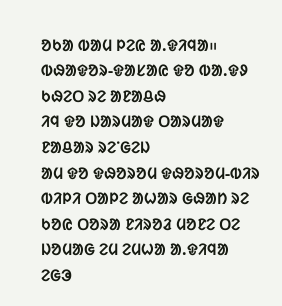ᱚᱠᱟ ᱵᱟᱢ ᱞᱮᱭ ᱟ.ᱫᱤᱧᱟ᱿
ᱵᱷᱟᱫᱚᱨ-ᱫᱟᱥᱟᱭ ᱫᱚ ᱵᱟ.ᱫᱽ ᱠᱷᱮᱛ ᱨᱮ ᱟᱱᱟᱪᱷ
ᱤᱧ ᱫᱚ ᱡᱟᱨᱢᱟᱫ ᱛᱟᱨᱢᱟᱫ ᱱᱟᱪᱟᱨ ᱨᱮᱸᱜᱮᱡ
ᱟᱢ ᱫᱚ ᱫᱷᱚᱨᱚᱢ ᱫᱷᱚᱨᱚᱢ-ᱵᱤᱨ ᱵᱤᱞᱤ ᱛᱟᱞᱮ ᱟᱦᱟᱨ ᱜᱷᱟᱴ ᱨᱮ
ᱠᱚᱭ ᱛᱚᱨᱟ ᱱᱤᱨᱚᱲ ᱢᱚᱱᱮ ᱛᱮ ᱡᱚᱢᱟᱜ ᱮᱢ ᱮᱢᱦᱟ ᱟ.ᱫᱤᱧᱟ
ᱮᱜᱳ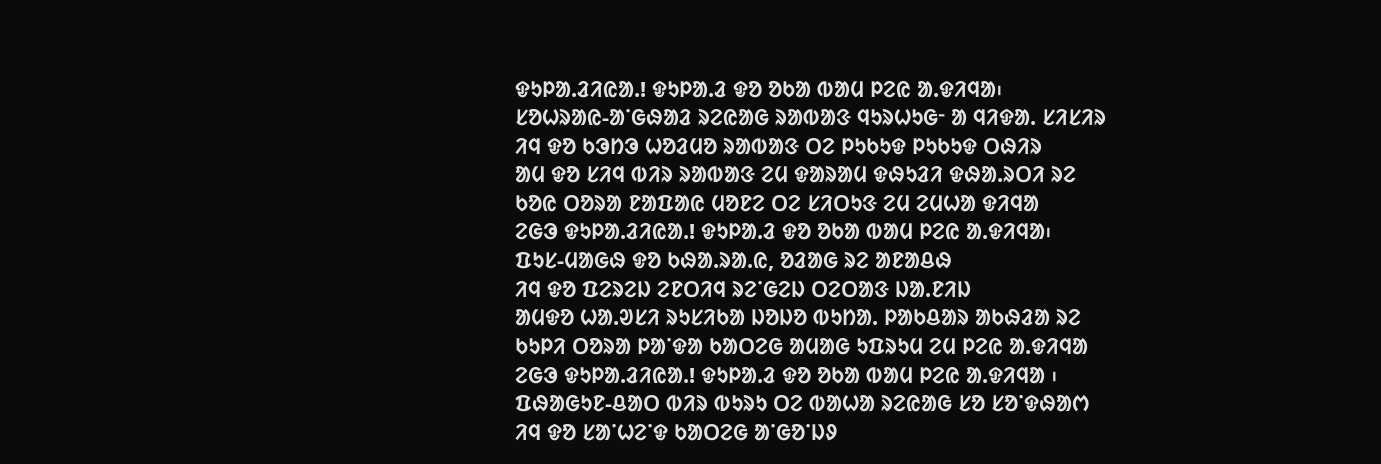ᱫᱩᱞᱟ.ᱲᱤᱭᱟ.! ᱫᱩᱞᱟ.ᱲ ᱫᱚ ᱚᱠᱟ ᱵᱟᱢ ᱞᱮᱭ ᱟ.ᱫᱤᱧᱟ᱾
ᱥᱚᱦᱨᱟᱭ-ᱟᱸᱜᱷᱟᱲ ᱨᱮᱭᱟᱜ ᱨᱟᱵᱟᱝ ᱧᱩᱨᱦᱩᱜᱼ ᱟ ᱧᱤᱫᱟ. ᱥᱤᱥᱤᱨ
ᱤᱧ ᱫᱚ ᱠᱳᱴᱳ ᱦᱚᱲᱢᱚ ᱨᱟᱵᱟᱝ ᱛᱮ ᱞᱩᱠᱩᱫ ᱞᱩᱠᱩᱫ ᱛᱷᱤᱨ
ᱟᱢ ᱫᱚ ᱥᱤᱧ ᱵᱤᱨ ᱨᱟᱵᱟᱝ ᱮᱢ ᱫᱟᱨᱟᱢ ᱫᱷᱩᱲᱤ ᱫᱷᱟ.ᱨᱛᱤ ᱨᱮ
ᱠᱚᱭ ᱛᱚᱨᱟ ᱱᱟᱯᱟᱭ ᱢᱚᱱᱮ ᱛᱮ ᱥᱤᱛᱩᱝ ᱮᱢ ᱮᱢᱦᱟ ᱫᱤᱧᱟ
ᱮᱜᱳ ᱫᱩᱞᱟ.ᱲᱤᱭᱟ.! ᱫᱩᱞᱟ.ᱲ ᱫᱚ ᱚᱠᱟ ᱵᱟᱢ ᱞᱮᱭ ᱟ.ᱫᱤᱧᱟ᱾
ᱯᱩᱥ-ᱢᱟᱜᱷ ᱫᱚ ᱠᱷᱟ.ᱨᱟ.ᱭ, ᱚᱲᱟᱜ ᱨᱮ ᱟᱱᱟᱪᱷ
ᱤᱧ ᱫᱚ ᱯᱮᱨᱮᱡ ᱮᱱᱛᱤᱧ ᱨᱮᱸᱜᱮᱡ ᱛᱮᱛᱟᱝ ᱡᱟ.ᱱᱤᱡ
ᱟᱢᱫᱚ ᱦᱟ.ᱣᱥᱤ ᱨᱩᱥᱤᱠᱟ ᱡᱚᱡᱚ ᱵᱩᱴᱟ. ᱞᱟᱠᱪᱟᱨ ᱟᱠᱷᱲᱟ ᱨᱮ
ᱠᱩᱞᱤ ᱛᱚᱨᱟ ᱞᱟᱸᱫᱟ ᱠᱟᱛᱮᱜ ᱟᱢᱟᱜ ᱩᱯᱨᱩᱢ ᱮᱢ ᱞᱮᱭ ᱟ.ᱫᱤᱧᱟ
ᱮᱜᱳ ᱫᱩᱞᱟ.ᱲᱤᱭᱟ.! ᱫᱩᱞᱟ.ᱲ ᱫᱚ ᱚᱠᱟ ᱵᱟᱢ ᱞᱮᱭ ᱟ.ᱫᱤᱧᱟ ᱾
ᱯᱷᱟᱜᱩᱱ-ᱪᱟᱛ ᱵᱤᱨ ᱵᱩᱨᱩ ᱛᱮ ᱵᱟᱦᱟ ᱨᱮᱭᱟᱜ ᱥᱚ ᱥᱚᱸᱫᱷᱟᱬ
ᱤᱧ ᱫᱚ ᱥᱟᱸᱦᱮᱸᱫ ᱠᱟᱛᱮᱜ ᱟᱸᱜᱚᱸᱡᱽ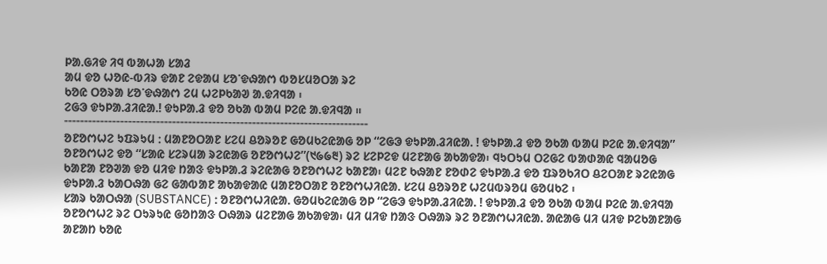ᱞᱟ.ᱜᱤᱫ ᱤᱧ ᱵᱟᱦᱟ ᱥᱟᱲ
ᱟᱢ ᱫᱚ ᱦᱚᱭ-ᱵᱤᱨ ᱫᱟᱱ ᱮᱫᱟᱢ ᱥᱚᱸᱫᱷᱟᱬ ᱵᱚᱥᱢᱚᱛᱟ ᱨᱮ
ᱠᱚᱭ ᱛᱚᱨᱟ ᱥᱚᱸᱫᱷᱟᱬ ᱮᱢ ᱦᱮᱞᱠᱟᱣ ᱟ.ᱫᱤᱧᱟ ᱾
ᱮᱜᱳ ᱫᱩᱞᱟ.ᱲᱤᱭᱟ.! ᱫᱩᱞᱟ.ᱲ ᱫᱚ ᱚᱠᱟ ᱵᱟᱢ ᱞᱮᱭ ᱟ.ᱫᱤᱧᱟ ᱿
ᱼᱼᱼᱼᱼᱼᱼᱼᱼᱼᱼᱼᱼᱼᱼᱼᱼᱼᱼᱼᱼᱼᱼᱼᱼᱼᱼᱼᱼᱼᱼᱼᱼᱼᱼᱼᱼᱼᱼᱼᱼᱼᱼᱼᱼᱼᱼᱼᱼᱼᱼᱼᱼᱼᱼᱼᱼᱼᱼᱼᱼᱼᱼᱼᱼᱼᱼᱼᱼᱼᱼᱼᱼᱼᱼᱼ
ᱚᱱᱚᱬᱦᱮ ᱩᱯᱨᱩᱢ ᱺ ᱢᱟᱱᱚᱛᱟᱱ ᱥᱮᱢ ᱪᱚᱨᱚᱱ ᱜᱚᱢᱠᱮᱭᱟᱜ ᱚᱞ “ᱮᱜᱳ ᱫᱩᱞᱟ.ᱲᱤᱭᱟ. ! ᱫᱩᱞᱟ.ᱲ ᱫᱚ ᱚᱠᱟ ᱵᱟᱢ ᱞᱮᱭ ᱟ.ᱫᱤᱧᱟ” ᱚᱱᱚᱬᱦᱮ ᱫᱚ “ᱥᱟᱭ ᱥᱮᱨᱢᱟ ᱨᱮᱭᱟᱜ ᱚᱱᱚᱬᱦᱮ”(᱑᱙᱙᱓) ᱨᱮ ᱥᱮᱞᱮᱫ ᱢᱮᱱᱟᱜ ᱟᱠᱟᱫᱟ᱾ ᱧᱩᱛᱩᱢ ᱛᱮᱜᱮ ᱵᱟᱰᱟᱭ ᱧᱟᱢᱚᱜ ᱠᱟᱱᱟ ᱱᱚᱣᱟ ᱫᱚ ᱢᱤᱫ ᱴᱟᱝ ᱫᱩᱞᱟ.ᱲ ᱨᱮᱭᱟᱜ ᱚᱱᱚᱬᱦᱮ ᱠᱟᱱᱟ᱾ ᱢᱮᱱ ᱠᱷᱟᱱ ᱱᱚᱰᱮ ᱫᱩᱞᱟ.ᱲ ᱫᱚ ᱯᱨᱚᱠᱤᱛ ᱪᱮᱛᱟᱱ ᱨᱮᱭᱟᱜ ᱫᱩᱞᱟ.ᱲ ᱠᱟᱛᱷᱟ ᱜᱮ ᱜᱟᱵᱟᱱ ᱟᱠᱟᱫᱟᱭ ᱢᱟᱱᱚᱛᱟᱱ ᱚᱱᱚᱬᱦᱤᱭᱟ. ᱥᱮᱢ ᱪᱚᱨᱚᱱ ᱦᱮᱢᱵᱨᱚᱢ ᱜᱚᱢᱠᱮ ᱾
ᱥᱟᱨ ᱠᱟᱛᱷᱟ (SUBSTANCE) ᱺ ᱚᱱᱚᱬᱦᱤᱭᱟ. ᱜᱚᱢᱠᱮᱭᱟᱜ ᱚᱞ “ᱮᱜᱳ ᱫᱩᱞᱟ.ᱲᱤᱭᱟ. ! ᱫᱩᱞᱟ.ᱲ ᱫᱚ ᱚᱠᱟ ᱵᱟᱢ ᱞᱮᱭ ᱟ.ᱫᱤᱧᱟ ᱚᱱᱚᱬᱦᱮ ᱨᱮ ᱛᱩᱨᱩᱭ ᱜᱚᱴᱟᱝ ᱛᱷᱟᱨ ᱢᱮᱱᱟᱜ ᱟᱠᱟᱫᱟ᱾ ᱢᱤ ᱢᱤᱫ ᱴᱟᱝ ᱛᱷᱟᱨ ᱨᱮ ᱚᱱᱟᱬᱦᱤᱭᱟ. ᱟᱭᱟᱜ ᱢᱤ ᱢᱤᱫ ᱞᱮᱠᱟᱱᱟᱜ ᱟᱱᱟᱴ ᱠᱚᱭ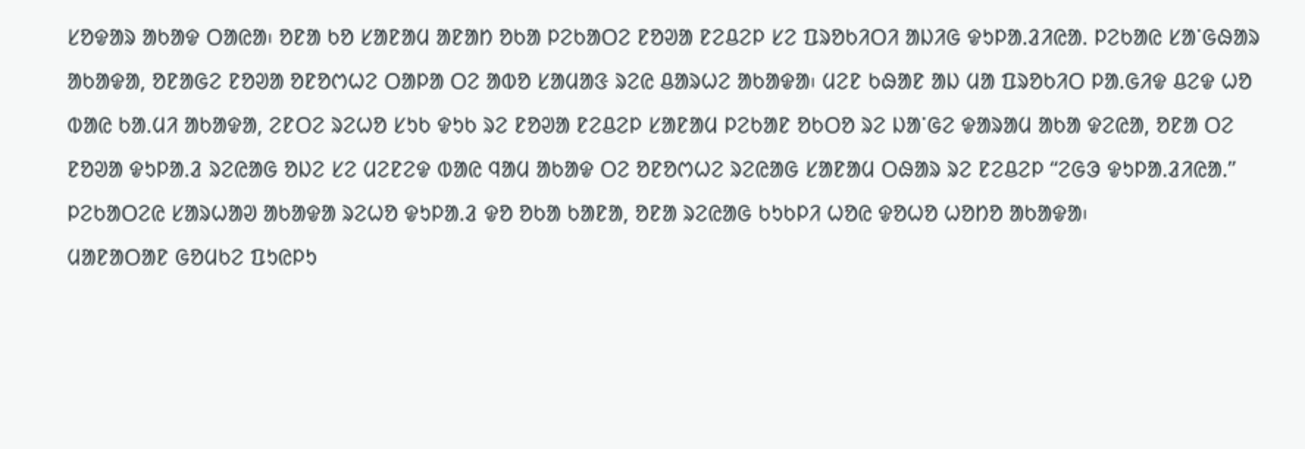ᱥᱚᱫᱟᱨ ᱟᱠᱟᱫ ᱛᱟᱭᱟ᱾ ᱚᱱᱟ ᱠᱚ ᱥᱟᱱᱟᱢ ᱟᱱᱟᱴ ᱚᱠᱟ ᱞᱮᱠᱟᱛᱮ ᱱᱚᱣᱟ ᱱᱮᱪᱮᱞ ᱥᱮ ᱯᱨᱚᱠᱤᱛᱤ ᱟᱡᱤᱜ ᱫᱩᱞᱟ.ᱲᱤᱭᱟ. ᱞᱮᱠᱟᱭ ᱥᱟᱸᱜᱷᱟᱨ ᱟᱠᱟᱫᱟ, ᱚᱱᱟᱜᱮ ᱱᱚᱣᱟ ᱚᱱᱚᱬᱦᱮ ᱛᱟᱞᱟ ᱛᱮ ᱟᱵᱚ ᱥᱟᱢᱟᱝ ᱨᱮᱭ ᱪᱟᱨᱦᱮ ᱟᱠᱟᱫᱟ᱾ ᱢᱮᱱ ᱠᱷᱟᱱ ᱟᱡ ᱢᱟ ᱯᱨᱚᱠᱤᱛ ᱞᱟ.ᱜᱤᱫ ᱪᱮᱫ ᱦᱚ ᱵᱟᱭ ᱠᱟ.ᱢᱤ ᱟᱠᱟᱫᱟ, ᱮᱱᱛᱮ ᱨᱮᱦᱚ ᱥᱩᱠ ᱫᱩᱠ ᱨᱮ ᱱᱚᱣᱟ ᱱᱮᱪᱮᱞ ᱥᱟᱱᱟᱢ ᱞᱮᱠᱟᱱ ᱚᱠᱛᱚ ᱨᱮ ᱡᱟᱸᱜᱮ ᱫᱟᱨᱟᱢ ᱟᱠᱟ ᱫᱮᱭᱟ, ᱚᱱᱟ ᱛᱮ ᱱᱚᱣᱟ ᱫᱩᱞᱟ.ᱲ ᱨᱮᱭᱟᱜ ᱚᱡᱮ ᱥᱮ ᱢᱮᱱᱮᱫ ᱵᱟᱭ ᱧᱟᱢ ᱟᱠᱟᱫ ᱛᱮ ᱚᱱᱚᱬᱦᱮ ᱨᱮᱭᱟᱜ ᱥᱟᱱᱟᱢ ᱛᱷᱟᱨ ᱨᱮ ᱱᱮᱪᱮᱞ “ᱮᱜᱳ ᱫᱩᱞᱟ.ᱲᱤᱭᱟ.” ᱞᱮᱠᱟᱛᱮᱭ ᱥᱟᱨᱦᱟᱣ ᱟᱠᱟᱫᱟ ᱨᱮᱦᱚ ᱫᱩᱞᱟ.ᱲ ᱫᱚ ᱚᱠᱟ ᱠᱟᱱᱟ, ᱚᱱᱟ ᱨᱮᱭᱟᱜ ᱠᱩᱠᱞᱤ ᱦᱚᱭ ᱫᱚᱦᱚ ᱦᱚᱴᱚ ᱟᱠᱟᱫᱟ᱾
ᱢᱟᱱᱟᱛᱟᱱ ᱜᱚᱢᱠᱮ ᱯᱩᱭᱞᱩ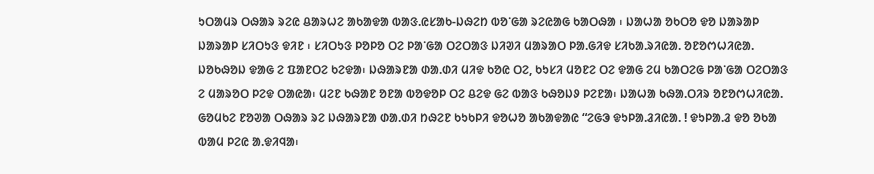ᱩᱛᱟᱢᱨ ᱛᱷᱟᱨ ᱨᱮᱭ ᱪᱟᱨᱦᱮ ᱟᱠᱟᱫᱟ ᱵᱟᱝ.ᱭᱥᱟᱠ-ᱡᱷᱮᱴ ᱵᱚᱸᱜᱟ ᱨᱮᱭᱟᱜ ᱠᱟᱛᱷᱟ ᱾ ᱡᱟᱦᱟ ᱚᱠᱛᱚ ᱫᱚ ᱡᱟᱨᱟᱞ ᱡᱟᱨᱟᱞ ᱥᱤᱛᱩᱝ ᱫᱤᱱ ᱾ ᱥᱤᱛᱩᱝ ᱞᱚᱞᱚ ᱛᱮ ᱞᱟᱸᱜᱟ ᱛᱮᱛᱟᱝ ᱡᱤᱣᱤ ᱢᱟᱨᱟᱛ ᱞᱟ.ᱜᱤᱫ ᱥᱤᱠᱟ.ᱨᱤᱭᱟ. ᱚᱱᱚᱬᱦᱤᱭᱟ. ᱡᱚᱠᱷᱚᱡ ᱫᱟᱜ ᱮ ᱯᱟᱱᱛᱮ ᱠᱮᱫᱟ᱾ ᱡᱷᱟᱨᱱᱟ ᱰᱟ.ᱰᱤ ᱢᱤᱫ ᱠᱚᱭ ᱛᱮ, ᱠᱩᱥᱤ ᱢᱚᱱᱮ ᱛᱮ ᱫᱟᱜ ᱮᱢ ᱠᱟᱛᱮᱜ ᱞᱟᱸᱜᱟ ᱛᱮᱛᱟᱝ ᱮ ᱢᱟᱨᱚᱛ ᱞᱮᱫ ᱛᱟᱭᱟ᱾ ᱢᱮᱱ ᱠᱷᱟᱱ ᱚᱱᱟ ᱵᱚᱫᱚᱞ ᱛᱮ ᱪᱮᱫ ᱜᱮ ᱵᱟᱝ ᱠᱷᱚᱡᱽ ᱞᱮᱱᱟ᱾ ᱡᱟᱦᱟ ᱠᱷᱟ.ᱛᱤᱨ ᱚᱱᱚᱬᱦᱤᱭᱟ. ᱜᱚᱢᱠᱮ ᱱᱚᱣᱟ ᱛᱷᱟᱨ ᱨᱮ ᱡᱷᱟᱨᱱᱟ ᱰᱟ.ᱰᱤ ᱴᱷᱮᱱ ᱠᱩᱠᱞᱤ ᱫᱚᱦᱚ ᱟᱠᱟᱫᱟᱭ “ᱮᱜᱳ ᱫᱩᱞᱟ.ᱲᱤᱭᱟ. ! ᱫᱩᱞᱟ.ᱲ ᱫᱚ ᱚᱠᱟ ᱵᱟᱢ ᱞᱮᱭ ᱟ.ᱫᱤᱧᱟ᱾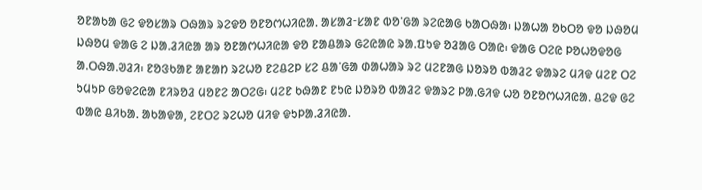ᱚᱱᱟᱠᱟ ᱜᱮ ᱫᱚᱥᱟᱨ ᱛᱷᱟᱨ ᱨᱮᱫᱚ ᱚᱱᱚᱬᱦᱤᱭᱟ. ᱟᱥᱟᱲᱼᱥᱟᱱ ᱵᱚᱸᱜᱟ ᱨᱮᱭᱟᱜ ᱠᱟᱛᱷᱟ᱾ ᱡᱟᱦᱟ ᱚᱠᱛᱚ ᱫᱚ ᱡᱷᱚᱢ ᱡᱷᱚᱢ ᱫᱟᱜ ᱮ ᱡᱟ.ᱲᱤᱭᱟ ᱟᱨ ᱚᱱᱟᱬᱦᱤᱭᱟ ᱫᱚ ᱱᱟᱪᱟᱨ ᱜᱮᱭᱟᱭ ᱨᱟ.ᱯᱩᱫ ᱚᱲᱟᱜ ᱛᱟᱭ᱾ ᱫᱟᱜ ᱛᱮᱭ ᱞᱚᱦᱚᱫᱚᱜ ᱟ.ᱛᱷᱟ.ᱣᱲᱤ᱾ ᱱᱚᱝᱠᱟᱱ ᱟᱱᱟᱴ ᱨᱮᱦᱚ ᱱᱮᱪᱮᱞ ᱥᱮ ᱪᱟᱸᱜᱟ ᱰᱟᱦᱟᱨ ᱨᱮ ᱢᱮᱱᱟᱜ ᱡᱚᱨᱚ ᱵᱟᱲᱮ ᱫᱟᱨᱮ ᱢᱤᱫ ᱢᱮᱱ ᱛᱮ ᱩᱢᱩᱞ ᱜᱚᱫᱮᱭᱟ ᱱᱤᱨᱚᱲ ᱢᱚᱱᱮ ᱟᱛᱮᱜ᱾ ᱢᱮᱱ ᱠᱷᱟᱱ ᱱᱩᱭ ᱡᱚᱨᱚ ᱵᱟᱲᱮ ᱫᱟᱨᱮ ᱞᱟ.ᱜᱤᱫ ᱦᱚ ᱚᱱᱚᱬᱦᱤᱭᱟ. ᱪᱮᱫ ᱜᱮ ᱵᱟᱭ ᱪᱤᱠᱟ. ᱟᱠᱟᱫᱟ, ᱮᱱᱛᱮ ᱨᱮᱦᱚ ᱢᱤᱫ ᱫᱩᱞᱟ.ᱲᱤᱭᱟ.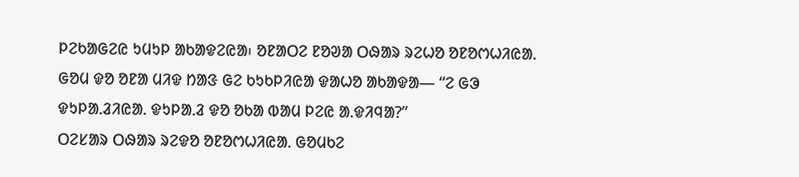ᱞᱮᱠᱟᱜᱮᱭ ᱩᱢᱩᱞ ᱟᱠᱟᱫᱮᱭᱟ᱾ ᱚᱱᱟᱛᱮ ᱱᱚᱣᱟ ᱛᱷᱟᱨ ᱨᱮᱦᱚ ᱚᱱᱚᱬᱦᱤᱭᱟ. ᱜᱚᱢ ᱫᱚ ᱚᱱᱟ ᱢᱤᱫ ᱴᱟᱝ ᱜᱮ ᱠᱩᱠᱞᱤᱭᱟ ᱫᱟᱦᱚ ᱟᱠᱟᱫᱟ— “ᱮ ᱜᱳ ᱫᱩᱞᱟ.ᱲᱤᱭᱟ. ᱫᱩᱞᱟ.ᱲ ᱫᱚ ᱚᱠᱟ ᱵᱟᱢ ᱞᱮᱭ ᱟ.ᱫᱤᱧᱟ?”
ᱛᱮᱥᱟᱨ ᱛᱷᱟᱨ ᱨᱮᱫᱚ ᱚᱱᱚᱬᱦᱤᱭᱟ. ᱜᱚᱢᱠᱮ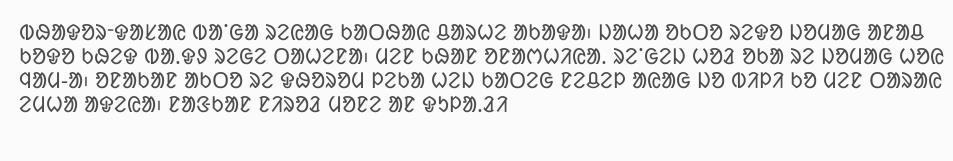ᱵᱷᱟᱫᱚᱨᱼᱫᱟᱥᱟᱭ ᱵᱟᱸᱜᱟ ᱨᱮᱭᱟᱜ ᱠᱟᱛᱷᱟᱭ ᱪᱟᱨᱦᱮ ᱟᱠᱟᱫᱟ᱾ ᱡᱟᱦᱟ ᱚᱠᱛᱚ ᱨᱮᱫᱚ ᱡᱚᱢᱟᱜ ᱟᱱᱟᱪ ᱠᱚᱫᱚ ᱠᱷᱮᱫ ᱵᱟ.ᱫᱽ ᱨᱮᱜᱮ ᱛᱟᱦᱮᱱᱟ᱾ ᱢᱮᱱ ᱠᱷᱟᱱ ᱚᱱᱟᱬᱦᱤᱭᱟ. ᱨᱮᱸᱜᱮᱡ ᱦᱚᱲ ᱚᱠᱟ ᱨᱮ ᱡᱚᱢᱟᱜ ᱦᱚᱭ ᱧᱟᱢ-ᱟ᱾ ᱚᱱᱟᱠᱟᱱ ᱟᱠᱛᱚ ᱨᱮ ᱫᱷᱚᱨᱚᱢ ᱞᱮᱠᱟ ᱦᱮᱡ ᱠᱟᱛᱮᱜ ᱱᱮᱪᱮᱞ ᱟᱭᱟᱜ ᱡᱚ ᱵᱤᱞᱤ ᱠᱚ ᱢᱮᱱ ᱛᱟᱨᱟᱭ ᱮᱢᱦᱟ ᱟᱫᱮᱭᱟ᱾ ᱱᱟᱝᱠᱟᱱ ᱱᱤᱨᱚᱲ ᱢᱚᱱᱮ ᱟᱱ ᱫᱩᱞᱟ.ᱲᱤ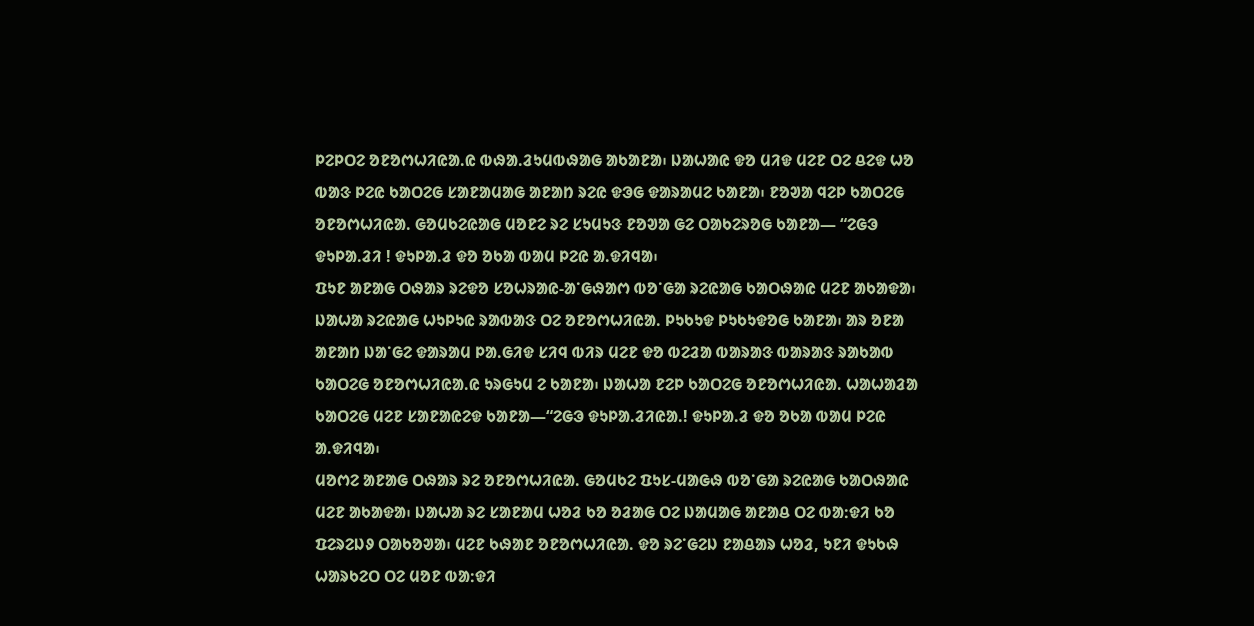ᱞᱮᱞᱛᱮ ᱚᱱᱚᱬᱦᱤᱭᱟ.ᱭ ᱵᱷᱟ.ᱲᱩᱢᱵᱷᱟᱜ ᱟᱠᱟᱱᱟ᱾ ᱡᱟᱦᱟᱭ ᱫᱚ ᱢᱤᱫ ᱢᱮᱱ ᱛᱮ ᱪᱮᱫ ᱦᱚ ᱵᱟᱝ ᱞᱮᱭ ᱠᱟᱛᱮᱜ ᱥᱟᱱᱟᱢᱟᱜ ᱟᱱᱟᱴ ᱨᱮᱭ ᱫᱳᱜ ᱫᱟᱨᱟᱢᱮ ᱠᱟᱱᱟ᱾ ᱱᱚᱣᱟ ᱧᱮᱞ ᱠᱟᱛᱮᱜ ᱚᱱᱚᱬᱦᱤᱭᱟ. ᱜᱚᱢᱠᱮᱭᱟᱜ ᱢᱚᱱᱮ ᱨᱮ ᱥᱩᱢᱩᱝ ᱱᱚᱣᱟ ᱜᱮ ᱛᱟᱠᱮᱨᱚᱜ ᱠᱟᱱᱟ— “ᱮᱜᱳ ᱫᱩᱞᱟ.ᱲᱤ ! ᱫᱩᱞᱟ.ᱲ ᱫᱚ ᱚᱠᱟ ᱵᱟᱢ ᱞᱮᱭ ᱟ.ᱫᱤᱧᱟ᱾
ᱯᱩᱱ ᱟᱱᱟᱜ ᱛᱷᱟᱨ ᱨᱮᱫᱚ ᱥᱚᱦᱨᱟᱭ-ᱟᱸᱜᱷᱟᱬ ᱵᱚᱸᱜᱟ ᱨᱮᱭᱟᱜ ᱠᱟᱛᱷᱟᱭ ᱢᱮᱱ ᱟᱠᱟᱫᱟ᱾ ᱡᱟᱦᱟ ᱨᱮᱭᱟᱜ ᱦᱩᱞᱩᱭ ᱨᱟᱵᱟᱝ ᱛᱮ ᱚᱱᱚᱬᱦᱤᱭᱟ. ᱞᱩᱠᱩᱫ ᱞᱩᱠᱩᱫᱚᱜ ᱠᱟᱱᱟ᱾ ᱟᱨ ᱚᱱᱟ ᱟᱱᱟᱴ ᱡᱟᱸᱜᱮ ᱫᱟᱨᱟᱢ ᱞᱟ.ᱜᱤᱫ ᱥᱤᱧ ᱵᱤᱨ ᱢᱮᱱ ᱫᱚ ᱵᱮᱲᱟ ᱵᱟᱨᱟᱝ ᱵᱟᱨᱟᱝ ᱨᱟᱠᱟᱵ ᱠᱟᱛᱮᱜ ᱚᱱᱚᱬᱦᱤᱭᱟ.ᱭ ᱩᱨᱜᱩᱢ ᱮ ᱠᱟᱱᱟ᱾ ᱡᱟᱦᱟ ᱱᱮᱞ ᱠᱟᱛᱮᱜ ᱚᱱᱚᱬᱦᱤᱭᱟ. ᱦᱟᱦᱟᱲᱟ ᱠᱟᱛᱮᱜ ᱢᱮᱱ ᱥᱟᱱᱟᱭᱮᱫ ᱠᱟᱱᱟ—“ᱮᱜᱳ ᱫᱩᱞᱟ.ᱲᱤᱭᱟ.! ᱫᱩᱞᱟ.ᱲ ᱫᱚ ᱚᱠᱟ ᱵᱟᱢ ᱞᱮᱭ ᱟ.ᱫᱤᱧᱟ᱾
ᱢᱚᱬᱮ ᱟᱱᱟᱜ ᱛᱷᱟᱨ ᱨᱮ ᱚᱱᱚᱬᱦᱤᱭᱟ. ᱜᱚᱢᱠᱮ ᱯᱩᱥ-ᱢᱟᱜᱷ ᱵᱚᱸᱜᱟ ᱨᱮᱭᱟᱜ ᱠᱟᱛᱷᱟᱭ ᱢᱮᱱ ᱟᱠᱟᱫᱟ᱾ ᱡᱟᱦᱟ ᱨᱮ ᱥᱟᱱᱟᱢ ᱦᱚᱲ ᱠᱚ ᱚᱲᱟᱜ ᱛᱮ ᱡᱟᱢᱟᱜ ᱟᱱᱟᱪ ᱛᱮ ᱵᱟᱺᱫᱤ ᱠᱚ ᱯᱮᱨᱮᱡᱽ ᱛᱟᱠᱚᱣᱟ᱾ ᱢᱮᱱ ᱠᱷᱟᱱ ᱚᱱᱚᱬᱦᱤᱭᱟ. ᱫᱚ ᱨᱮᱸᱜᱮᱡ ᱱᱟᱪᱟᱨ ᱦᱚᱲ, ᱩᱱᱤ ᱫᱩᱠᱷ ᱦᱟᱨᱠᱮᱛ ᱛᱮ ᱢᱚᱱ ᱵᱟᱺᱫᱤ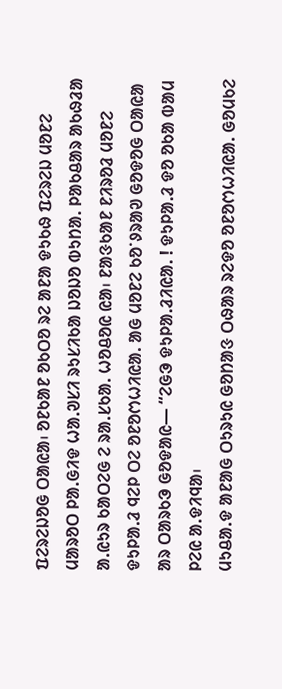ᱯᱮᱨᱮᱡᱚᱜ ᱛᱟᱭᱟ᱾ ᱚᱱᱠᱟᱱ ᱚᱠᱛᱚ ᱨᱮ ᱟᱱᱟ ᱫᱩᱠᱷ ᱯᱮᱨᱮᱡ ᱢᱚᱱᱮ ᱢᱟᱨᱚᱛ ᱞᱟ.ᱜᱤᱫ ᱦᱟ.ᱣᱥᱤ ᱨᱩᱥᱤᱠᱟ ᱡᱚᱡᱚ ᱵᱩᱴᱟ. ᱞᱟᱠᱪᱟᱨ ᱟᱠᱷᱲᱟ ᱟ.ᱭᱩᱨ ᱠᱟᱛᱮᱜ ᱮ ᱨᱟ.ᱥᱠᱟ. ᱦᱚᱪᱚᱭ ᱭᱟ᱾ ᱱᱟᱝᱠᱟᱱ ᱱᱤᱨᱚᱲ ᱢᱚᱱᱮ ᱫᱩᱞᱟ.ᱲ ᱧᱮᱞ ᱛᱮ ᱚᱱᱚᱬᱦᱤᱭᱟ. ᱟᱜ ᱢᱚᱱᱮ ᱠᱚᱸᱽᱨᱟᱣ ᱜᱚᱫᱚᱜ ᱛᱟᱭᱟ ᱟᱨ ᱛᱟᱨᱠᱳ ᱜᱚᱫᱟᱭ— “ᱮᱜᱳ ᱫᱩᱞᱟ.ᱲᱤᱭᱟ. ! ᱫᱩᱞᱟ.ᱲ ᱫᱚ ᱚᱠᱟ ᱵᱟᱢ ᱞᱮᱭ ᱟ.ᱫᱤᱧᱟ᱾
ᱢᱩᱪᱟ.ᱫ ᱟᱱᱟᱜ ᱛᱩᱨᱩᱭ ᱜᱚᱴᱟᱝ ᱛᱷᱟᱨ ᱨᱮᱫᱚ ᱚᱱᱚᱬᱦᱤᱭᱟ. ᱜᱚᱢᱠᱮ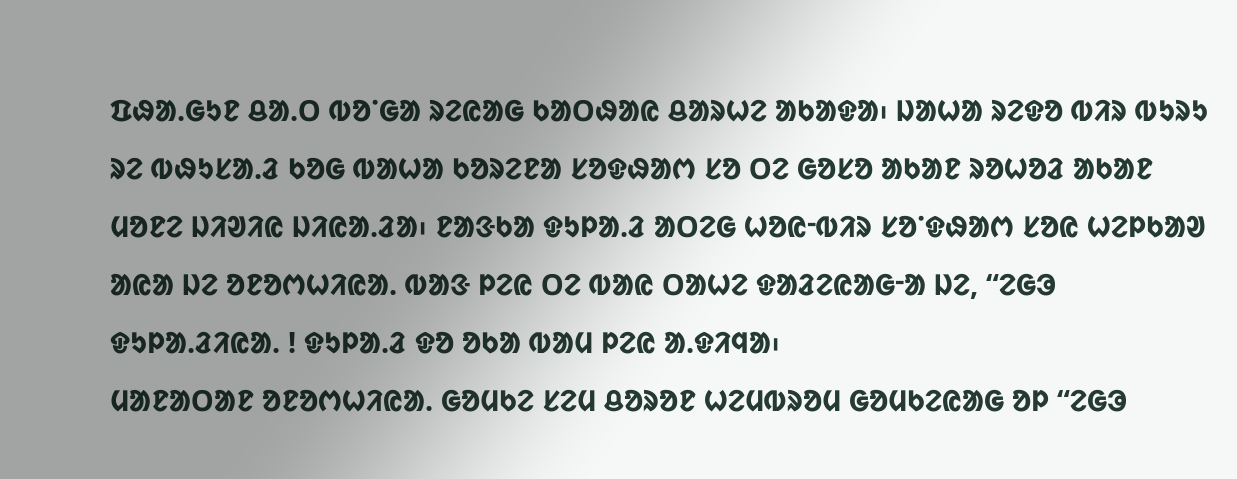ᱯᱷᱟ.ᱜᱩᱱ ᱪᱟ.ᱛ ᱵᱚᱸᱜᱟ ᱨᱮᱭᱟᱜ ᱠᱟᱛᱷᱟᱭ ᱪᱟᱨᱦᱮ ᱟᱠᱟᱫᱟ᱾ ᱡᱟᱦᱟ ᱨᱮᱫᱚ ᱵᱤᱨ ᱵᱩᱨᱩ ᱨᱮ ᱵᱷᱩᱥᱟ.ᱲ ᱠᱚᱜ ᱵᱟᱦᱟ ᱠᱚᱨᱮᱱᱟ ᱥᱚᱫᱷᱟᱬ ᱥᱚ ᱛᱮ ᱜᱚᱥᱚ ᱟᱠᱟᱱ ᱨᱚᱦᱚᱲ ᱟᱠᱟᱱ ᱢᱚᱱᱮ ᱡᱤᱣᱤᱭ ᱡᱤᱭᱟ.ᱲᱟ᱾ ᱱᱟᱝᱠᱟ ᱫᱩᱞᱟ.ᱲ ᱟᱛᱮᱜ ᱦᱚᱭᱼᱵᱤᱨ ᱥᱚᱸᱫᱷᱟᱬ ᱥᱚᱭ ᱦᱮᱞᱠᱟᱣ ᱟᱭᱟ ᱡᱮ ᱚᱱᱚᱬᱦᱤᱭᱟ. ᱵᱟᱝ ᱞᱮᱭ ᱛᱮ ᱵᱟᱭ ᱛᱟᱦᱮ ᱫᱟᱲᱮᱭᱟᱜᱼᱟ ᱡᱮ, “ᱮᱜᱳ ᱫᱩᱞᱟ.ᱲᱤᱭᱟ. ! ᱫᱩᱞᱟ.ᱲ ᱫᱚ ᱚᱠᱟ ᱵᱟᱢ ᱞᱮᱭ ᱟ.ᱫᱤᱧᱟ᱾
ᱢᱟᱱᱟᱛᱟᱱ ᱚᱱᱚᱬᱦᱤᱭᱟ. ᱜᱚᱢᱠᱮ ᱥᱮᱢ ᱪᱚᱨᱚᱱ ᱦᱮᱢᱵᱨᱚᱢ ᱜᱚᱢᱠᱮᱭᱟᱜ ᱚᱞ “ᱮᱜᱳ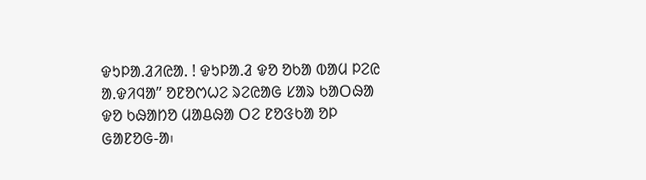ᱫᱩᱞᱟ.ᱲᱤᱭᱟ. ! ᱫᱩᱞᱟ.ᱲ ᱫᱚ ᱚᱠᱟ ᱵᱟᱢ ᱞᱮᱭ ᱟ.ᱫᱤᱧᱟ” ᱚᱱᱚᱬᱦᱮ ᱨᱮᱭᱟᱜ ᱥᱟᱨ ᱠᱟᱛᱷᱟ ᱫᱚ ᱠᱷᱟᱴᱚ ᱢᱟᱪᱷᱟ ᱛᱮ ᱱᱚᱝᱠᱟ ᱚᱞ ᱜᱟᱱᱚᱜ-ᱟ᱾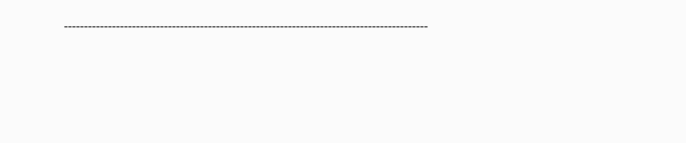ᱼᱼᱼᱼᱼᱼᱼᱼᱼᱼᱼᱼᱼᱼᱼᱼᱼᱼᱼᱼᱼᱼᱼᱼᱼᱼᱼᱼᱼᱼᱼᱼᱼᱼᱼᱼᱼᱼᱼᱼᱼᱼᱼᱼᱼᱼᱼᱼᱼᱼᱼᱼᱼᱼᱼᱼᱼᱼᱼᱼᱼᱼᱼᱼᱼᱼᱼᱼᱼᱼᱼᱼᱼᱼᱼᱼᱼᱼᱼᱼᱼᱼᱼᱼᱼᱼᱼᱼᱼᱼᱼ